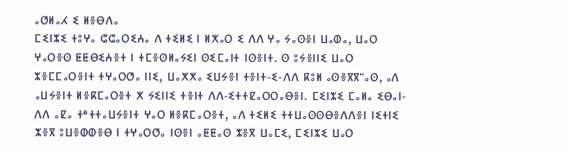ⴰⵚⵍⴰⵃ ⵉ ⵍⴻⴱⴷⴰ
ⵎⵉⵏⵣⵉ ⵜⵓⵖⴰ ⵛⵛⴰⵔⵉⵄⴰ ⴷ ⵜⵉⵍⵉ ⵏ ⵍⵅⴰⵔ ⵉ ⴷⴷ ⵖⴰ ⵢⴰⵙⴻⵏ ⵡⴰⵀⴰ, ⵡⴰⵔ ⵖⴰⵔⴻⵙ ⵟⵟⴱⵉⵄⴻⵜ ⵏ ⵜⵎⴻⵙⵍⴰⵢⵉⵏ ⵙⵉⵎⴰⵏⵜ ⵏⵙⴻⵏⵜ. ⵙ ⵓⵢⴻⵏⵏⵉ ⵡⴰⵔ ⵣⴻⵎⵎⴰⵔⴻⵏⵜ ⵜⵖⴰⵔⵚⴰ ⵏⵏⵉ, ⵡⴰⵅⵅⴰ ⵉⵡⵢⴻⵏ ⵜⴻⵏⵜ-ⵉ-ⴷⴷ ⴽⵓⵍ ⴰⵙⴻⴳⴳⵯⴰⵙ, ⴰⴷ ⴰⵡⵢⴻⵏⵜ ⵍⴻⴽⵎⴰⵔⴻⵜ ⵅ ⵢⵉⵏⵏⵉ ⵜⴻⵏⵜ ⴷⴷ-ⵉⵜⵜⵇⴰⵔⵔⴰⴱⴻⵏ. ⵎⵉⵏⵣⵉ ⵎⴰⵍⴰ ⵉⴱⴰⵏ-ⴷⴷ ⴰⵇⴰ ⵜᵉⵜⵜⴰⵡⵢⴻⵏⵜ ⵖⴰⵔ ⵍⴻⴽⵎⴰⵔⴻⵜ, ⴰⴷ ⵜⵉⵍⵉ ⵜⵜⵡⴰⵙⵙⴱⴻⴷⴷⴻⵏ ⵏⵉⵜⵏⵉ ⵣⴻⴳ ⵓⵡⴻⵀⵀⴻⴱ ⵏ ⵜⵖⴰⵔⵚⴰ ⵏⵙⴻⵏ ⴰⵟⵟⴰⵙ ⵣⴻⴳ ⵡⴰⵎⵉ, ⵎⵉⵏⵣⵉ ⵡⴰⵔ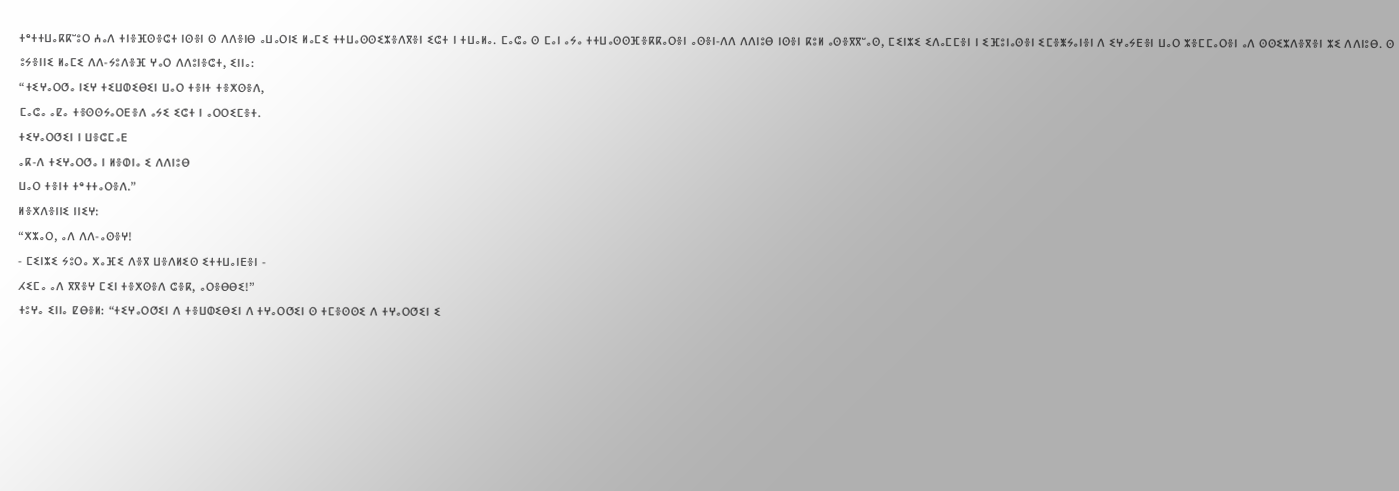ⵜᵉⵜⵜⵡⴰⴽⴽⵯⵓⵔ ⵄⴰⴷ ⵜⵏⴻⴼⵙⴻⵛⵜ ⵏⵙⴻⵏ ⵙ ⴷⴷⴻⵏⴱ ⴰⵡⴰⵔⵏⵉ ⵍⴰⵎⵉ ⵜⵜⵡⴰⵙⵙⵉⵣⴻⴷⴳⴻⵏ ⵉⵛⵜ ⵏ ⵜⵡⴰⵍⴰ. ⵎⴰⵛⴰ ⵙ ⵎⴰⵏ ⴰⵢⴰ ⵜⵜⵡⴰⵙⵙⴼⴻⴽⴽⴰⵔⴻⵏ ⴰⵙⴻⵏ-ⴷⴷ ⴷⴷⵏⵓⴱ ⵏⵙⴻⵏ ⴽⵓⵍ ⴰⵙⴻⴳⴳⵯⴰⵙ, ⵎⵉⵏⵣⵉ ⵉⴷⴰⵎⵎⴻⵏ ⵏ ⵉⴼⵓⵏⴰⵙⴻⵏ ⵉⵎⴻⵥⵢⴰⵏⴻⵏ ⴷ ⵉⵖⴰⵢⴹⴻⵏ ⵡⴰⵔ ⵣⴻⵎⵎⴰⵔⴻⵏ ⴰⴷ ⵙⵙⵉⵣⴷⴻⴳⴻⵏ ⵣⵉ ⴷⴷⵏⵓⴱ. ⵙ ⵓⵢⴻⵏⵏⵉ ⵍⴰⵎⵉ ⴷⴷ-ⵢⵓⴷⴻⴼ ⵖⴰⵔ ⴷⴷⵓⵏⴻⵛⵜ, ⵉⵏⵏⴰ:
“ⵜⵉⵖⴰⵔⵚⴰ ⵏⵉⵖ ⵜⵉⵡⵀⵉⴱⵉⵏ ⵡⴰⵔ ⵜⴻⵏⵜ ⵜⴻⵅⵙⴻⴷ,
ⵎⴰⵛⴰ ⴰⵇⴰ ⵜⴻⵙⵙⵢⴰⵔⴹⴻⴷ ⴰⵢⵉ ⵉⵛⵜ ⵏ ⴰⵔⵔⵉⵎⴻⵜ.
ⵜⵉⵖⴰⵔⵚⵉⵏ ⵏ ⵡⴻⵛⵎⴰⴹ
ⴰⴽ-ⴷ ⵜⵉⵖⴰⵔⵚⴰ ⵏ ⵍⴻⵀⵏⴰ ⵉ ⴷⴷⵏⵓⴱ
ⵡⴰⵔ ⵜⴻⵏⵜ ⵜᵉⵜⵜⴰⵔⴻⴷ.”
ⵍⴻⵅⴷⴻⵏⵏⵉ ⵏⵏⵉⵖ:
“ⵅⵣⴰⵔ, ⴰⴷ ⴷⴷ-ⴰⵙⴻⵖ!
- ⵎⵉⵏⵣⵉ ⵢⵓⵔⴰ ⵅⴰⴼⵉ ⴷⴻⴳ ⵡⴻⴷⵍⵉⵙ ⵉⵜⵜⵡⴰⵏⴹⴻⵏ -
ⵃⵉⵎⴰ ⴰⴷ ⴳⴳⴻⵖ ⵎⵉⵏ ⵜⴻⵅⵙⴻⴷ ⵛⴻⴽ, ⴰⵔⴻⴱⴱⵉ!”
ⵜⵓⵖⴰ ⵉⵏⵏⴰ ⵇⴱⴻⵍ: “ⵜⵉⵖⴰⵔⵚⵉⵏ ⴷ ⵜⴻⵡⵀⵉⴱⵉⵏ ⴷ ⵜⵖⴰⵔⵚⵉⵏ ⵙ ⵜⵎⴻⵙⵙⵉ ⴷ ⵜⵖⴰⵔⵚⵉⵏ ⵉ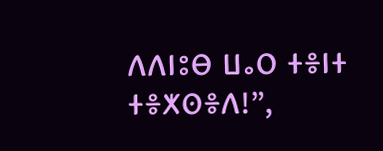ⴷⴷⵏⵓⴱ ⵡⴰⵔ ⵜⴻⵏⵜ ⵜⴻⵅⵙⴻⴷ!”,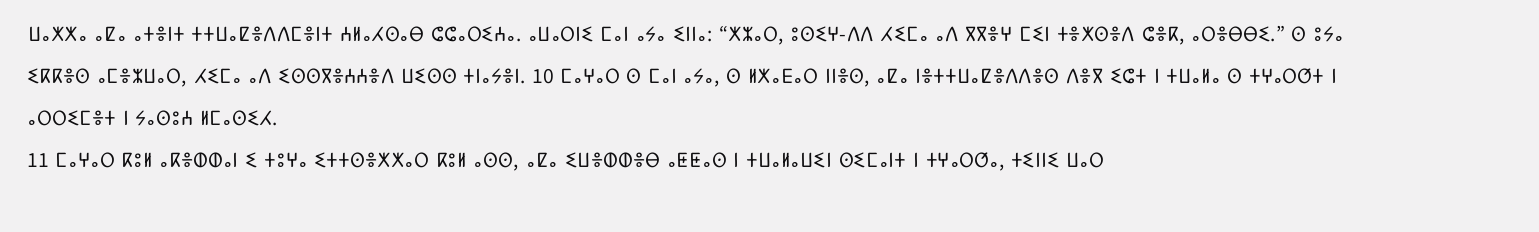ⵡⴰⵅⵅⴰ ⴰⵇⴰ ⴰⵜⴻⵏⵜ ⵜⵜⵡⴰⵇⴻⴷⴷⵎⴻⵏⵜ ⵄⵍⴰⵃⵙⴰⴱ ⵛⵛⴰⵔⵉⵄⴰ. ⴰⵡⴰⵔⵏⵉ ⵎⴰⵏ ⴰⵢⴰ ⵉⵏⵏⴰ: “ⵅⵣⴰⵔ, ⵓⵙⵉⵖ-ⴷⴷ ⵃⵉⵎⴰ ⴰⴷ ⴳⴳⴻⵖ ⵎⵉⵏ ⵜⴻⵅⵙⴻⴷ ⵛⴻⴽ, ⴰⵔⴻⴱⴱⵉ.” ⵙ ⵓⵢⴰ ⵉⴽⴽⴻⵙ ⴰⵎⴻⵣⵡⴰⵔ, ⵃⵉⵎⴰ ⴰⴷ ⵉⵙⵙⴳⴻⵄⵄⴻⴷ ⵡⵉⵙⵙ ⵜⵏⴰⵢⴻⵏ. 10 ⵎⴰⵖⴰⵔ ⵙ ⵎⴰⵏ ⴰⵢⴰ, ⵙ ⵍⵅⴰⴹⴰⵔ ⵏⵏⴻⵙ, ⴰⵇⴰ ⵏⴻⵜⵜⵡⴰⵇⴻⴷⴷⴻⵙ ⴷⴻⴳ ⵉⵛⵜ ⵏ ⵜⵡⴰⵍⴰ ⵙ ⵜⵖⴰⵔⵚⵜ ⵏ ⴰⵔⵔⵉⵎⴻⵜ ⵏ ⵢⴰⵙⵓⵄ ⵍⵎⴰⵙⵉⵃ.
11 ⵎⴰⵖⴰⵔ ⴽⵓⵍ ⴰⴽⴻⵀⵀⴰⵏ ⵉ ⵜⵓⵖⴰ ⵉⵜⵜⵙⴻⵅⵅⴰⵔ ⴽⵓⵍ ⴰⵙⵙ, ⴰⵇⴰ ⵉⵡⴻⵀⵀⴻⴱ ⴰⵟⵟⴰⵙ ⵏ ⵜⵡⴰⵍⴰⵡⵉⵏ ⵙⵉⵎⴰⵏⵜ ⵏ ⵜⵖⴰⵔⵚⴰ, ⵜⵉⵏⵏⵉ ⵡⴰⵔ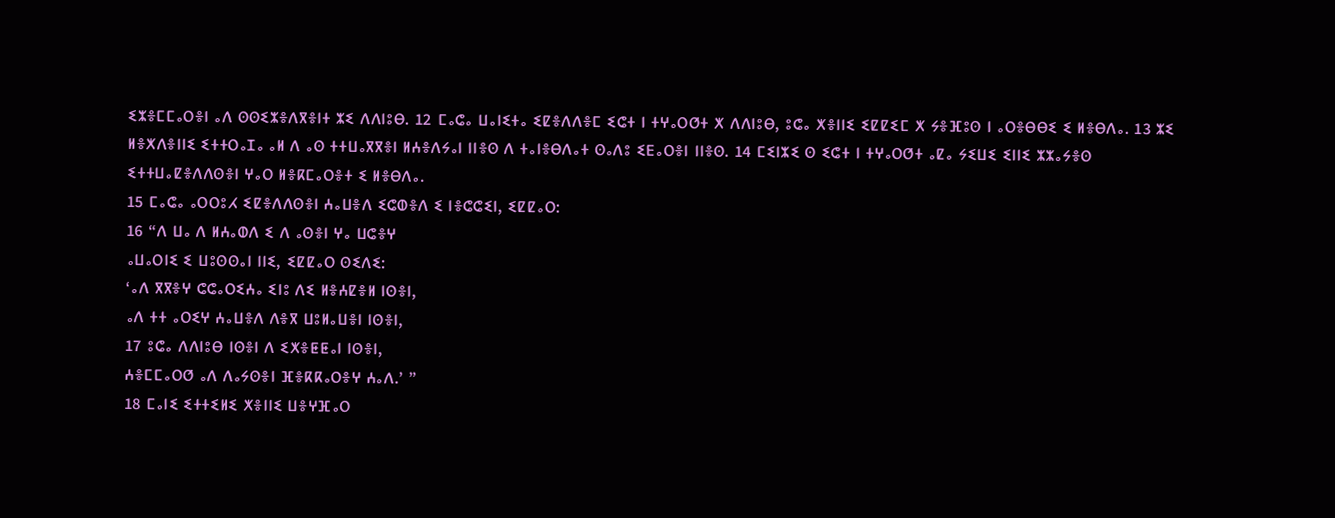ⵉⵣⴻⵎⵎⴰⵔⴻⵏ ⴰⴷ ⵙⵙⵉⵣⴻⴷⴳⴻⵏⵜ ⵣⵉ ⴷⴷⵏⵓⴱ. 12 ⵎⴰⵛⴰ ⵡⴰⵏⵉⵜⴰ ⵉⵇⴻⴷⴷⴻⵎ ⵉⵛⵜ ⵏ ⵜⵖⴰⵔⵚⵜ ⵅ ⴷⴷⵏⵓⴱ, ⵓⵛⴰ ⵅⴻⵏⵏⵉ ⵉⵇⵇⵉⵎ ⵅ ⵢⴻⴼⵓⵙ ⵏ ⴰⵔⴻⴱⴱⵉ ⵉ ⵍⴻⴱⴷⴰ. 13 ⵣⵉ ⵍⴻⵅⴷⴻⵏⵏⵉ ⵉⵜⵜⵔⴰⵊⴰ ⴰⵍ ⴷ ⴰⵙ ⵜⵜⵡⴰⴳⴳⴻⵏ ⵍⵄⴻⴷⵢⴰⵏ ⵏⵏⴻⵙ ⴷ ⵜⴰⵏⴻⴱⴷⴰⵜ ⵙⴰⴷⵓ ⵉⴹⴰⵔⴻⵏ ⵏⵏⴻⵙ. 14 ⵎⵉⵏⵣⵉ ⵙ ⵉⵛⵜ ⵏ ⵜⵖⴰⵔⵚⵜ ⴰⵇⴰ ⵢⵉⵡⵉ ⵉⵏⵏⵉ ⵣⵣⴰⵢⴻⵙ ⵉⵜⵜⵡⴰⵇⴻⴷⴷⵙⴻⵏ ⵖⴰⵔ ⵍⴻⴽⵎⴰⵔⴻⵜ ⵉ ⵍⴻⴱⴷⴰ.
15 ⵎⴰⵛⴰ ⴰⵔⵔⵓⵃ ⵉⵇⴻⴷⴷⵙⴻⵏ ⵄⴰⵡⴻⴷ ⵉⵛⵀⴻⴷ ⵉ ⵏⴻⵛⵛⵉⵏ, ⵉⵇⵇⴰⵔ:
16 “ⴷ ⵡⴰ ⴷ ⵍⵄⴰⵀⴷ ⵉ ⴷ ⴰⵙⴻⵏ ⵖⴰ ⵡⵛⴻⵖ
ⴰⵡⴰⵔⵏⵉ ⵉ ⵡⵓⵙⵙⴰⵏ ⵏⵏⵉ, ⵉⵇⵇⴰⵔ ⵙⵉⴷⵉ:
‘ⴰⴷ ⴳⴳⴻⵖ ⵛⵛⴰⵔⵉⵄⴰ ⵉⵏⵓ ⴷⵉ ⵍⴻⵄⵇⴻⵍ ⵏⵙⴻⵏ,
ⴰⴷ ⵜⵜ ⴰⵔⵉⵖ ⵄⴰⵡⴻⴷ ⴷⴻⴳ ⵡⵓⵍⴰⵡⴻⵏ ⵏⵙⴻⵏ,
17 ⵓⵛⴰ ⴷⴷⵏⵓⴱ ⵏⵙⴻⵏ ⴷ ⵉⵅⴻⵟⵟⴰⵏ ⵏⵙⴻⵏ,
ⵄⴻⵎⵎⴰⵔⵚ ⴰⴷ ⴷⴰⵢⵙⴻⵏ ⴼⴻⴽⴽⴰⵔⴻⵖ ⵄⴰⴷ.’ ”
18 ⵎⴰⵏⵉ ⵉⵜⵜⵉⵍⵉ ⵅⴻⵏⵏⵉ ⵡⴻⵖⴼⴰⵔ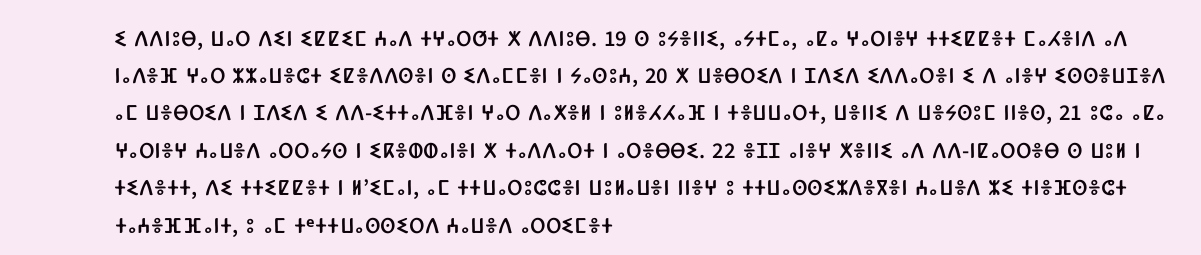ⵉ ⴷⴷⵏⵓⴱ, ⵡⴰⵔ ⴷⵉⵏ ⵉⵇⵇⵉⵎ ⵄⴰⴷ ⵜⵖⴰⵔⵚⵜ ⵅ ⴷⴷⵏⵓⴱ. 19 ⵙ ⵓⵢⴻⵏⵏⵉ, ⴰⵢⵜⵎⴰ, ⴰⵇⴰ ⵖⴰⵔⵏⴻⵖ ⵜⵜⵉⵇⵇⴻⵜ ⵎⴰⵃⴻⵏⴷ ⴰⴷ ⵏⴰⴷⴻⴼ ⵖⴰⵔ ⵣⵣⴰⵡⴻⵛⵜ ⵉⵇⴻⴷⴷⵙⴻⵏ ⵙ ⵉⴷⴰⵎⵎⴻⵏ ⵏ ⵢⴰⵙⵓⵄ, 20 ⵅ ⵡⴻⴱⵔⵉⴷ ⵏ ⵊⴷⵉⴷ ⵉⴷⴷⴰⵔⴻⵏ ⵉ ⴷ ⴰⵏⴻⵖ ⵉⵙⵙⴻⵡⵊⴻⴷ ⴰⵎ ⵡⴻⴱⵔⵉⴷ ⵏ ⵊⴷⵉⴷ ⵉ ⴷⴷ-ⵉⵜⵜⴰⴷⴼⴻⵏ ⵖⴰⵔ ⴷⴰⵅⴻⵍ ⵏ ⵓⵍⴻⵃⵃⴰⴼ ⵏ ⵜⴻⵡⵡⴰⵔⵜ, ⵡⴻⵏⵏⵉ ⴷ ⵡⴻⵢⵙⵓⵎ ⵏⵏⴻⵙ, 21 ⵓⵛⴰ ⴰⵇⴰ ⵖⴰⵔⵏⴻⵖ ⵄⴰⵡⴻⴷ ⴰⵔⵔⴰⵢⵙ ⵏ ⵉⴽⴻⵀⵀⴰⵏⴻⵏ ⵅ ⵜⴰⴷⴷⴰⵔⵜ ⵏ ⴰⵔⴻⴱⴱⵉ. 22 ⴻⵊⵊ ⴰⵏⴻⵖ ⵅⴻⵏⵏⵉ ⴰⴷ ⴷⴷ-ⵏⵇⴰⵔⵔⴻⴱ ⵙ ⵡⵓⵍ ⵏ ⵜⵉⴷⴻⵜⵜ, ⴷⵉ ⵜⵜⵉⵇⵇⴻⵜ ⵏ ⵍ’ⵉⵎⴰⵏ, ⴰⵎ ⵜⵜⵡⴰⵔⵓⵛⵛⴻⵏ ⵡⵓⵍⴰⵡⴻⵏ ⵏⵏⴻⵖ ⵓ ⵜⵜⵡⴰⵙⵙⵉⵣⴷⴻⴳⴻⵏ ⵄⴰⵡⴻⴷ ⵣⵉ ⵜⵏⴻⴼⵙⴻⵛⵜ ⵜⴰⵄⴻⴼⴼⴰⵏⵜ, ⵓ ⴰⵎ ⵜᵉⵜⵜⵡⴰⵙⵙⵉⵔⴷ ⵄⴰⵡⴻⴷ ⴰⵔⵔⵉⵎⴻⵜ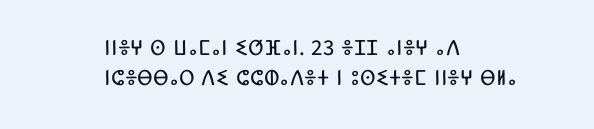ⵏⵏⴻⵖ ⵙ ⵡⴰⵎⴰⵏ ⵉⵚⴼⴰⵏ. 23 ⴻⵊⵊ ⴰⵏⴻⵖ ⴰⴷ ⵏⵛⴻⴱⴱⴰⵔ ⴷⵉ ⵛⵛⵀⴰⴷⴻⵜ ⵏ ⵓⵙⵉⵜⴻⵎ ⵏⵏⴻⵖ ⴱⵍⴰ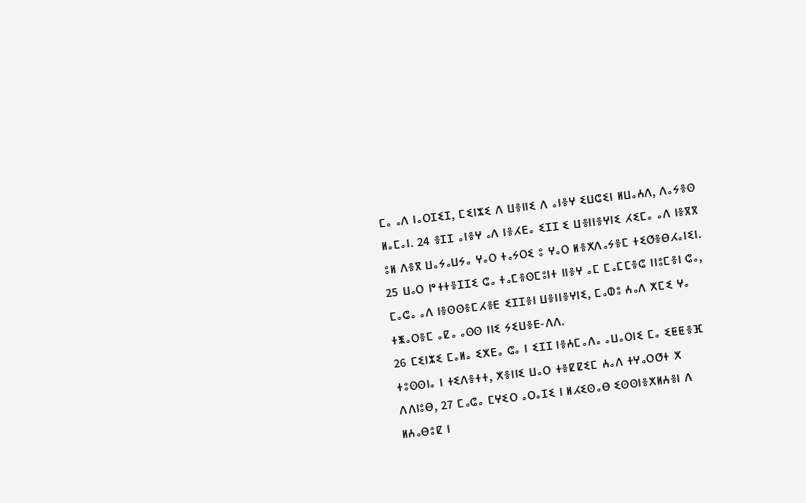ⵎⴰ ⴰⴷ ⵏⴰⵔⵊⵉⵊ, ⵎⵉⵏⵣⵉ ⴷ ⵡⴻⵏⵏⵉ ⴷ ⴰⵏⴻⵖ ⵉⵡⵛⵉⵏ ⵍⵡⴰⵄⴷ, ⴷⴰⵢⴻⵙ ⵍⴰⵎⴰⵏ. 24 ⴻⵊⵊ ⴰⵏⴻⵖ ⴰⴷ ⵏⴻⵃⴹⴰ ⵉⵊⵊ ⵉ ⵡⴻⵏⵏⴻⵖⵏⵉ ⵃⵉⵎⴰ ⴰⴷ ⵏⴻⴳⴳ ⵓⵍ ⴷⴻⴳ ⵡⴰⵢⴰⵡⵢⴰ ⵖⴰⵔ ⵜⴰⵢⵔⵉ ⵓ ⵖⴰⵔ ⵍⴻⵅⴷⴰⵢⴻⵎ ⵜⵉⵚⴻⴱⵃⴰⵏⵉⵏ. 25 ⵡⴰⵔ ⵏᵉⵜⵜⴻⵊⵊⵉ ⵛⴰ ⵜⴰⵎⴻⵙⵎⵓⵏⵜ ⵏⵏⴻⵖ ⴰⵎ ⵎⴰⵎⵎⴻⵛ ⵏⵏⵓⵎⴻⵏ ⵛⴰ, ⵎⴰⵛⴰ ⴰⴷ ⵏⴻⵙⵙⴻⵎⵃⴻⴹ ⵉⵊⵊⴻⵏ ⵡⴻⵏⵏⴻⵖⵏⵉ, ⵎⴰⵀⵓ ⵄⴰⴷ ⵅⵎⵉ ⵖⴰ ⵜⵥⴰⵔⴻⵎ ⴰⵇⴰ ⴰⵙⵙ ⵏⵏⵉ ⵢⵉⵡⴻⴹ-ⴷⴷ.
26 ⵎⵉⵏⵣⵉ ⵎⴰⵍⴰ ⵉⵅⴹⴰ ⵛⴰ ⵏ ⵉⵊⵊ ⵏⴻⵄⵎⴰⴷⴰ ⴰⵡⴰⵔⵏⵉ ⵎⴰ ⵉⵟⵟⴻⴼ ⵜⵓⵙⵙⵏⴰ ⵏ ⵜⵉⴷⴻⵜⵜ, ⵅⴻⵏⵏⵉ ⵡⴰⵔ ⵜⴻⵇⵇⵉⵎ ⵄⴰⴷ ⵜⵖⴰⵔⵚⵜ ⵅ ⴷⴷⵏⵓⴱ, 27 ⵎⴰⵛⴰ ⵎⵖⵉⵔ ⴰⵔⴰⵊⵉ ⵏ ⵍⵃⵉⵙⴰⴱ ⵉⵙⵙⵏⴻⵅⵍⵄⴻⵏ ⴷ ⵍⵄⴰⴱⵓⵇ ⵏ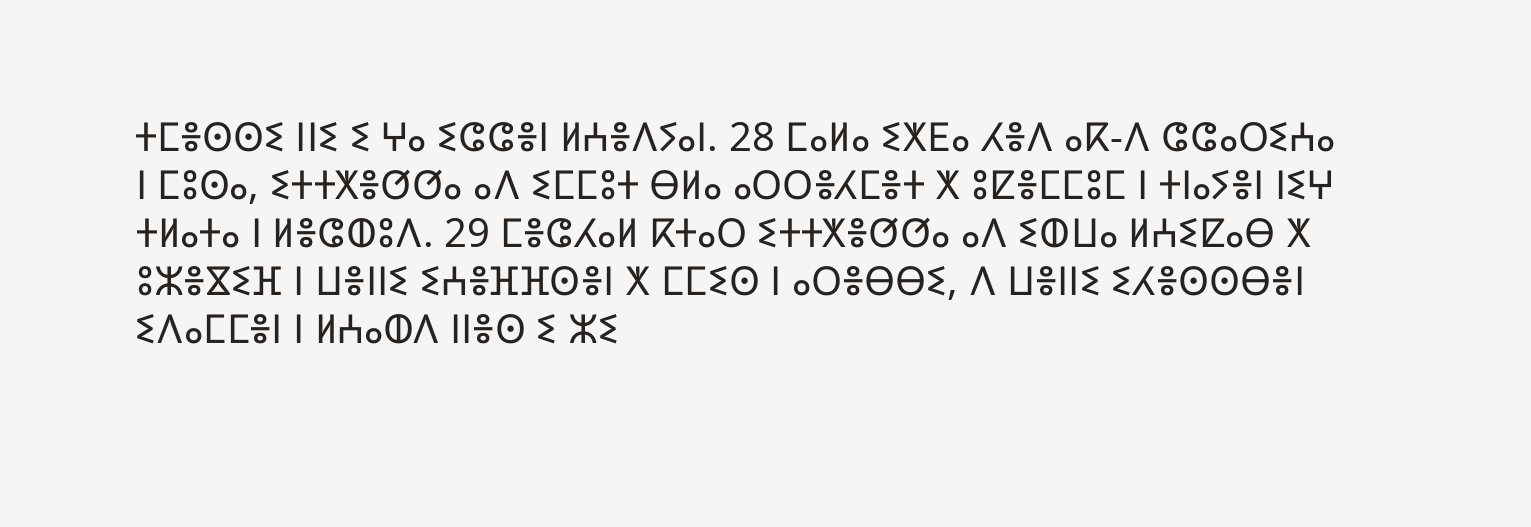ⵜⵎⴻⵙⵙⵉ ⵏⵏⵉ ⵉ ⵖⴰ ⵉⵛⵛⴻⵏ ⵍⵄⴻⴷⵢⴰⵏ. 28 ⵎⴰⵍⴰ ⵉⵅⴹⴰ ⵃⴻⴷ ⴰⴽ-ⴷ ⵛⵛⴰⵔⵉⵄⴰ ⵏ ⵎⵓⵙⴰ, ⵉⵜⵜⵅⴻⵚⵚⴰ ⴰⴷ ⵉⵎⵎⵓⵜ ⴱⵍⴰ ⴰⵔⵔⴻⵃⵎⴻⵜ ⵅ ⵓⵇⴻⵎⵎⵓⵎ ⵏ ⵜⵏⴰⵢⴻⵏ ⵏⵉⵖ ⵜⵍⴰⵜⴰ ⵏ ⵍⴻⵛⵀⵓⴷ. 29 ⵎⴻⵛⵃⴰⵍ ⴽⵜⴰⵔ ⵉⵜⵜⵅⴻⵚⵚⴰ ⴰⴷ ⵉⵀⵡⴰ ⵍⵄⵉⵇⴰⴱ ⵅ ⵓⵣⴻⴵⵉⴼ ⵏ ⵡⴻⵏⵏⵉ ⵉⵄⴻⴼⴼⵙⴻⵏ ⵅ ⵎⵎⵉⵙ ⵏ ⴰⵔⴻⴱⴱⵉ, ⴷ ⵡⴻⵏⵏⵉ ⵉⵃⴻⵙⵙⴱⴻⵏ ⵉⴷⴰⵎⵎⴻⵏ ⵏ ⵍⵄⴰⵀⴷ ⵏⵏⴻⵙ ⵉ ⵣⵉ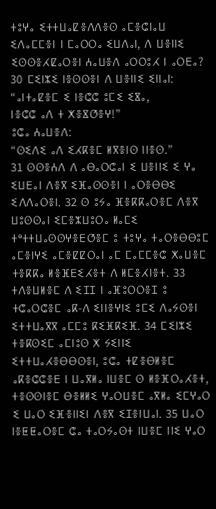ⵜⵓⵖⴰ ⵉⵜⵜⵡⴰⵇⴻⴷⴷⴻⵙ ⴰⵎⴻⵛⵏⴰⵡ ⵉⴷⴰⵎⵎⴻⵏ ⵏ ⵎⴰⵔⵔⴰ ⵉⵡⴷⴰⵏ, ⴷ ⵡⴻⵏⵏⵉ ⵉⵙⵙⴻⵃⵇⴰⵔⴻⵏ ⵄⴰⵡⴻⴷ ⴰⵔⵔⵓⵃ ⵏ ⴰⵔⴹⴰ? 30 ⵎⵉⵏⵣⵉ ⵏⴻⵙⵙⴻⵏ ⴷ ⵡⴻⵏⵏⵉ ⵉⵏⵏⴰⵏ:
“ⴰⵏⵜⴰⵇⴻⵎ ⵉ ⵏⴻⵛⵛ ⵓⵎⵉ ⵉⴵⴰ,
ⵏⴻⵛⵛ ⴰⴷ ⵜ ⵅⴻⴵⵚⴻⵖ!”
ⵓⵛⴰ ⵄⴰⵡⴻⴷ:
“ⵙⵉⴷⵉ ⴰⴷ ⵉⵃⴽⴻⵎ ⵍⴳⴻⵏⵙ ⵏⵏⴻⵙ.”
31 ⵙⵙⴻⵄⴷ ⴷ ⴰⴱⴰⵔⵛⴰⵏ ⵉ ⵡⴻⵏⵏⵉ ⵉ ⵖⴰ ⵉⵡⴹⴰⵏ ⴷⴻⴳ ⵉⴼⴰⵙⵙⴻⵏ ⵏ ⴰⵔⴻⴱⴱⵉ ⵉⴷⴷⴰⵔⴻⵏ. 32 ⵙ ⵓⵢⴰ ⴼⴻⴽⴽⴰⵔⴻⵎ ⴷⴻⴳ ⵡⵓⵙⵙⴰⵏ ⵉⵎⴻⵣⵡⵓⵔⴰ ⵍⴰⵎⵉ ⵜᵉⵜⵜⵡⴰⵙⵙⵖⴻⴹⵚⴻⵎ ⵓ ⵜⵓⵖⴰ ⵜⴰⵔⴻⴱⴱⵓⵎ ⴰⵎⴻⵏⵖⵉ ⴰⵎⴻⵇⵇⵔⴰⵏ ⴰⵎ ⵎⴰⵎⵎⴻⵛ ⵅⴰⵡⴻⵎ ⵜⴻⴽⴽⴰ ⵍⴻⴼⴹⵉⵃⴻⵜ ⴷ ⵍⵎⴻⵃⵏⴻⵜ. 33 ⵜⴷⴻⵡⵍⴻⵎ ⴷ ⵉⵊⵊ ⵏ ⴰⴼⵓⵔⵔⴻⵊ ⵓ ⵜⵛⴰⵔⵛⴻⵎ ⴰⴽ-ⴷ ⵉⵏⵏⴻⵖⵏⵉ ⵓⵎⵉ ⴷⴰⵢⵙⴻⵏ ⵉⵜⵜⵡⴰⴳⴳ ⴰⵎⵎⵓ ⴽⵉⴼⴽⵉⴼ. 34 ⵎⵉⵏⵣⵉ ⵜⴻⴽⵙⵉⵎ ⴰⵎⵏⵓⵙ ⵅ ⵢⵉⵏⵏⵉ ⵉⵜⵜⵡⴰⵃⴻⴱⴱⵙⴻⵏ, ⵓⵛⴰ ⵜⵇⴻⴱⵍⴻⵎ ⴰⴽⴻⵛⵛⴻⴹ ⵏ ⵡⴰⴳⵍⴰ ⵏⵡⴻⵎ ⵙ ⵍⴻⴼⵔⴰⵃⴻⵜ, ⵜⴻⵙⵙⵏⴻⵎ ⴱⴻⵍⵍⵉ ⵖⴰⵔⵡⴻⵎ ⴰⴳⵍⴰ ⵉⵎⵖⴰⵔ ⵉ ⵡⴰⵔ ⵉⴼⴻⵏⵏⵉⵏ ⴷⴻⴳ ⵉⵊⴻⵏⵡⴰⵏ. 35 ⵡⴰⵔ ⵏⴻⵟⵟⴰⵔⴻⵎ ⵛⴰ ⵜⴰⵔⵢⴰⵙⵜ ⵏⵡⴻⵎ ⵏⵏⵉ ⵖⴰⵔ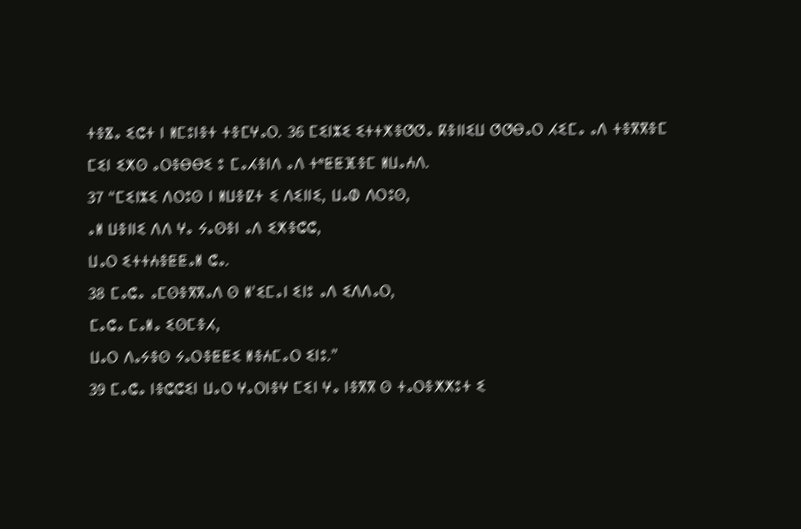ⵜⴻⴵⴰ ⵉⵛⵜ ⵏ ⵍⵎⵓⵏⴻⵜ ⵜⴻⵎⵖⴰⵔ. 36 ⵎⵉⵏⵣⵉ ⵉⵜⵜⵅⴻⵚⵚⴰ ⴽⴻⵏⵏⵉⵡ ⵚⵚⴱⴰⵔ ⵃⵉⵎⴰ ⴰⴷ ⵜⴻⴳⴳⴻⵎ ⵎⵉⵏ ⵉⵅⵙ ⴰⵔⴻⴱⴱⵉ ⵓ ⵎⴰⵃⴻⵏⴷ ⴰⴷ ⵜᵉⵟⵟⴼⴻⵎ ⵍⵡⴰⵄⴷ.
37 “ⵎⵉⵏⵣⵉ ⴷⵔⵓⵙ ⵏ ⵍⵡⴻⵇⵜ ⵉ ⴷⵉⵏⵏⵉ, ⵡⴰⵀ ⴷⵔⵓⵙ,
ⴰⵍ ⵡⴻⵏⵏⵉ ⴷⴷ ⵖⴰ ⵢⴰⵙⴻⵏ ⴰⴷ ⵉⵅⴻⵛⵛ,
ⵡⴰⵔ ⵉⵜⵜⵄⴻⵟⵟⴰⵍ ⵛⴰ.
38 ⵎⴰⵛⴰ ⴰⵎⵙⴻⴳⴳⴰⴷ ⵙ ⵍ’ⵉⵎⴰⵏ ⵉⵏⵓ ⴰⴷ ⵉⴷⴷⴰⵔ,
ⵎⴰⵛⴰ ⵎⴰⵍⴰ ⵉⵙⵎⴻⵃ,
ⵡⴰⵔ ⴷⴰⵢⴻⵙ ⵢⴰⵔⴻⵟⵟⵉ ⵍⴻⵄⵎⴰⵔ ⵉⵏⵓ.”
39 ⵎⴰⵛⴰ ⵏⴻⵛⵛⵉⵏ ⵡⴰⵔ ⵖⴰⵔⵏⴻⵖ ⵎⵉⵏ ⵖⴰ ⵏⴻⴳⴳ ⵙ ⵜⴰⵔⴻⵅⵅⵓⵜ ⵉ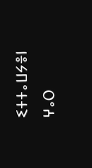ⵉⵜⵜⴰⵡⵢⴻⵏ ⵖⴰⵔ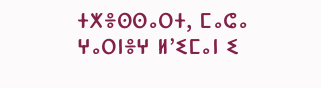ⵜⵅⴻⵙⵙⴰⵔⵜ, ⵎⴰⵛⴰ ⵖⴰⵔⵏⴻⵖ ⵍ’ⵉⵎⴰⵏ ⵉ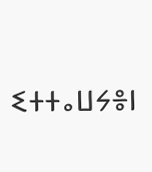ⵉⵜⵜⴰⵡⵢⴻⵏ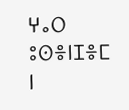ⵖⴰⵔ ⵓⵙⴻⵏⵊⴻⵎ ⵏ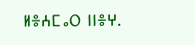ⵍⴻⵄⵎⴰⵔ ⵏⵏⴻⵖ.